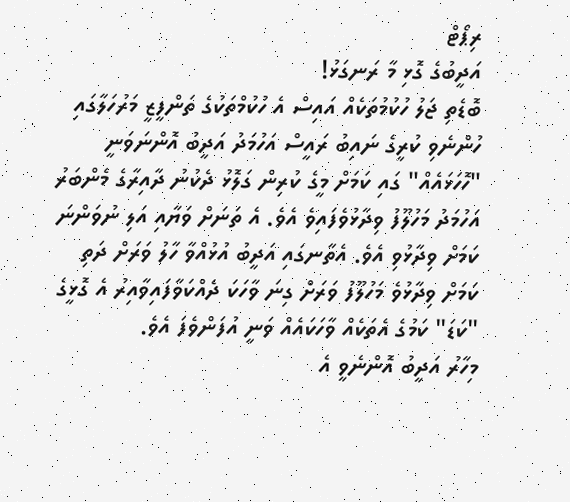ރިޕޯޓް
އަދީބުގެ ގޮޅި މާ ރަނގަޅު!
ބޮޑެތި ޖަލު ހުކުމުތަކެއް އައިސް އެ ހުކުމްތަކުގެ ތަންފީޒީ މަރުހަލާގައި ހުންނެވި ކުރީގެ ނައިބު ރައީސް އަހުމަދު އަދީބު އޮންނަވަނީ "ހޮހަޅައެއް" ގައި ކަމަށް މީގެ ކުރިން ގަލޮޅު ދެކުނު ދާއިރާގެ މެންބަރު އަހުމަދު މަހުލޫފު ވިދާޅުވެފައިވެ އެވެ. އެ ތަނަށް ވަޔާއި އަލި ނުވަންނަ ކަމަށް ވިދާޅުވި އެވެ. އެތާނގައި އަދީބު އުޅުއްވާ ހާލު ވަރަށް ދަތި ކަމަށް ވިދާޅުވެ މަހުލޫފު ވަރަށް ގިނަ ވާހަކަ ދެއްކަވާފައިވާއިރު އެ ގޮޅީގެ "ކަޑަ" ކަމުގެ އެތަކެއް ވާހަކައެއް ވަނީ އުފަންވެފަ އެވެ.
މިހާރު އަދީބު އޮންނެވީ އެ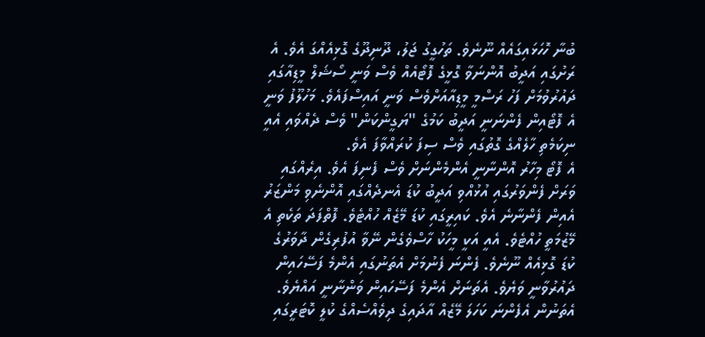ބުނާ ހޮހަޅައިގައެއް ނޫނެވެ. ތަހުގީގު ޖަލު، ދޫނިދޫގެ ގޮޅިއެއްގަ އެވެ. އެ ރަށުގައި އަދީބު އޮންނަވާ ގޮޅީގެ ފޮޓޯއެއް ވެސް ވަނީ ސޯޝަލް މީޑިއާގައި ދައުރުވުމަށް ފަހު ރަސްމީ މީޑިއާއަށްވެސް ވަނީ އައިސްފައެވެ. މަހުލޫފު ވަނީ އެ ފޮޓޯއިން ފެންނަނީ އަދީބު ކަމުގެ "ޔަގީންކަން" ވެސް ދެއްވައި އެއީ ނިކަމެތި ހާލެއްގެ ގޮތުގައި ވެސް ސިފަ ކުރައްވާފަ އެވެ.
އެ ފޮޓޯ މިހާރު އޮންނާނީ އެންމެންނަށް ވެސް ފެނިފަ އެވެ. އިރެއްގައި ވަރަށް ފެންވަރުގައި އުޅުއްވި އަދީބު ކުޑަ އެނދެއްގައި އޮންނެވި މަންޒަރު އެއިން ފެންނާނެ އެވެ. ކައިރީގައި ކުޑަ މޭޒެއް ހުއްޓެވެ. ފޮތްފަދަ ތަކެތި އެ މޭޒުމަތީ ހުއްޓެވެ. އެއީ އަކީ މީހަކު ހާސްވެގެން ނޭވާ އުފުރިގެން ދާވަރުގެ ކުޑަ ގޮޅިއެއް ނޫނެވެ. ފެންނަ ފެނުމަށް އެތަނުގައި އެންމެ ފަސޭހައިން ދައުރުވާނީ ވަޔެވެ. އެތަނަށް އެންމެ ފަސޭހައިން ވަންނާނީ އައްޔެވެ. އެތަނުން އެފެންނަ ކަހަލަ މޭޒެއް އާދައިގެ ދިވެއްސެއްގެ ކުލީ ކޮޓަރީގައި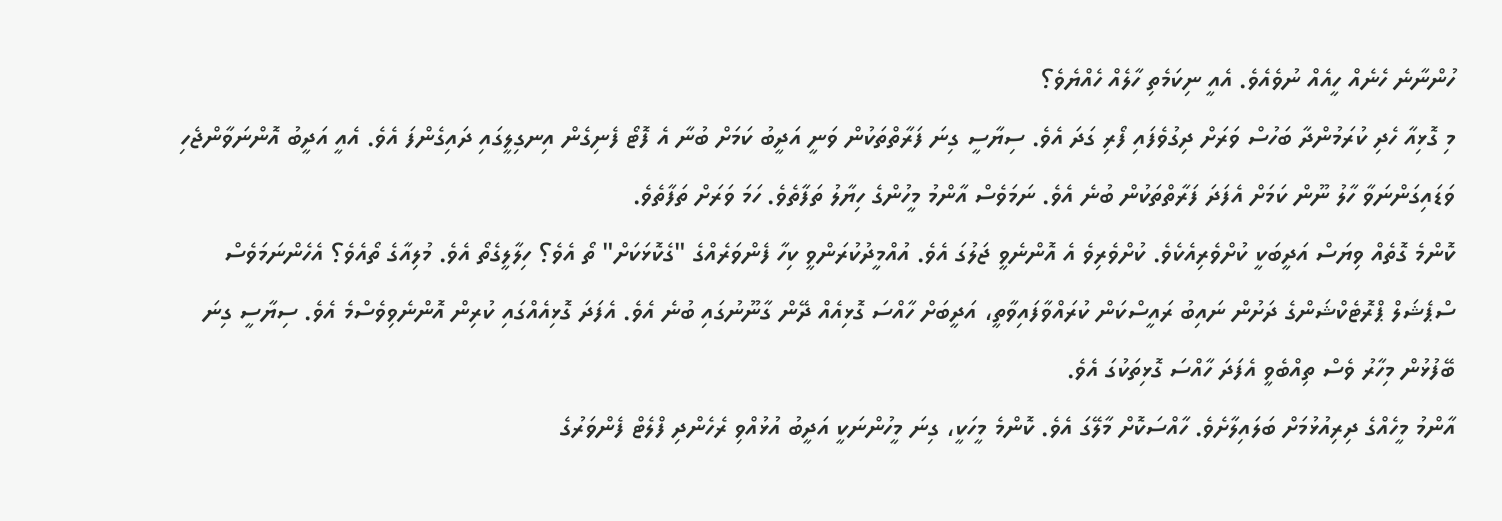ހުންނާނެ ހެނެއް ހީއެއް ނުވެއެވެ. އެއީ ނިކަމެތި ހާލެއް ހެއްޔެވެ؟
މި ގޮޅިއާ ހެދި ކުރަމުންދާ ބަހުސް ވަރަށް ދިގުވެފައި ފޯރި ގަދަ އެވެ. ސިޔާސީ ގިނަ ފަރާތްތަކުން ވަނީ އަދީބު ކަމަށް ބުނާ އެ ފޮޓޯ ފެނިގެން އިނގިލީގައި ދައިގެންފަ އެވެ. އެއީ އަދީބު އޮންނަވާންޖެހި ވަޑައިގަންނަވާ ހާލު ނޫން ކަމަށް އެފަދަ ފަރާތްތަކުން ބުނެ އެވެ. ނަމަވެސް އާންމު މީހުންގެ ހިޔާލު ތަފާތެވެ. ހަމަ ވަރަށް ތަފާތެވެ.
ކޮންމެ ގޮތެއް ވިޔަސް އަދީބަކީ ކުށްވެރިއެކެވެ. ކުށްވެރިވެ އެ އޮންނެވީ ޖަލުގަ އެވެ. އުއްމީދުކުރަންވީ ކިހާ ފެންވަރެއްގެ "ގެކޮޅަކަށް" ތޯ އެވެ؟ ހިލާލީގެތޯ އެވެ. މުލިއާގެ ތޯއެވެ؟ އެހެންނަމަވެސް ސްޕެޝަލް ޕްރޮޓެކްޝަންގެ ދަށުން ނައިބު ރައީސްކަން ކުރައްވާފައިވާތީ، އަދީބަށް ހާއްސަ ގޮޅިއެއް ދޭން ގާނޫނުގައި ބުނެ އެވެ. އެފަދަ ގޮޅިއެއްގައި ކުރިން އޮންނެވިވެސްމެ އެވެ. ސިޔާސީ ގިނަ ބޭފުޅުން މިހާރު ވެސް ތިއްބެވީ އެފަދަ ހާއްސަ ގޮޅިތަކުގަ އެވެ.
އާންމު މީހެއްގެ ދިރިއުޅުމަށް ބަލައިލާށެވެ. ހާއްސަކޮށް މާލޭގަ އެވެ. ކޮންމެ މީހަކީ، ގިނަ މީހުންނަކީ އަދީބު އުޅުއްވި ރެހެންދި ފްލެޓް ފެންވަރުގެ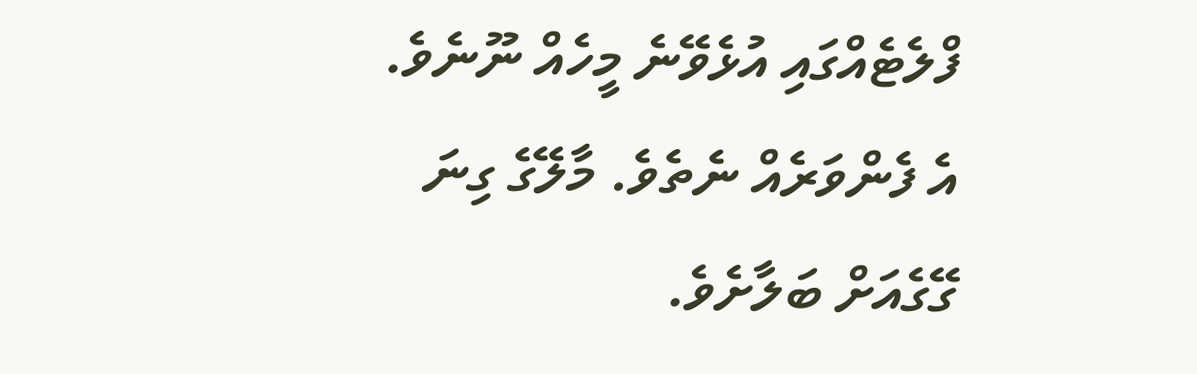ފްލެޓެއްގައި އުޅެވޭނެ މީހެއް ނޫނެވެ. އެ ފެންވަރެއް ނެތެވެ. މާލޭގެ ގިނަ ގޭގެއަށް ބަލާށެވެ.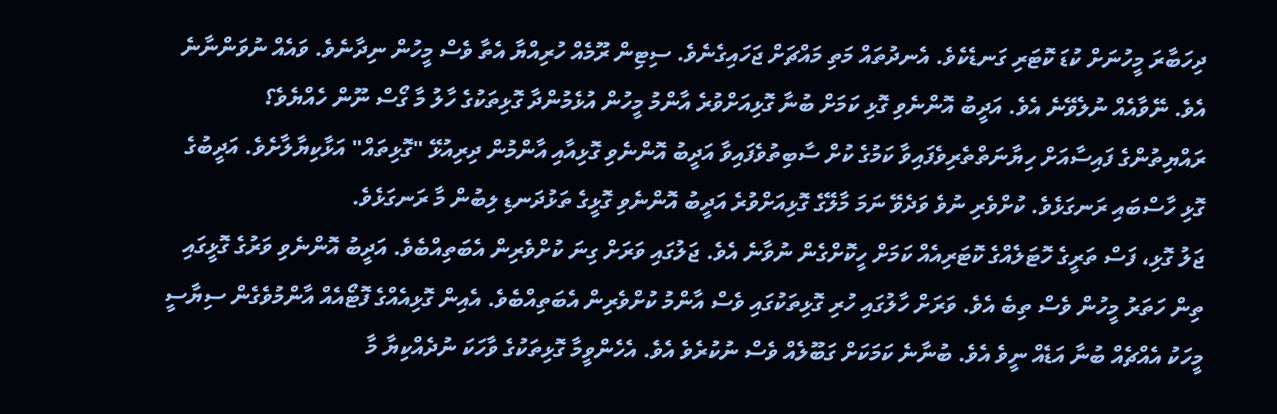ދިހަބާރަ މީހުނަށް ކުޑަ ކޮޓަރި ގަނޑެކެވެ. އެނދުތައް މަތި މައްޗަށް ޖަހައިގެނެވެ. ސިޓިން ރޫމެއް ހުރިއްޔާ އެތާ ވެސް މީހުން ނިދާނެވެ. ވައެއް ނުވަންނާނެ އެވެ. ނޭވާއެއް ނުލެވޭނެ އެވެ. އަދީބު އޮންނެވި ގޮޅި ކަމަށް ބުނާ ގޮޅިއަށްވުރެ އާންމު މީހުން އުޅެމުންދާ ގޮޅިތަކުގެ ހާލު މާ ގޯސް ނޫން ހެއްޔެވެ؟
ރައްޔިތުންގެ ފައިސާއަށް ހިޔާނަތްތެރިވެފައިވާ ކަމުގެ ކުށް ސާބިތުވެފައިވާ އަދީބު އޮންނެވި ގޮޅިއާއި އާންމުން ދިރިއުޅޭ "ގޮޅިތައް" އަޅާކިޔާލާށެވެ. އަދީބުގެ ގޮޅި ހާސްބައި ރަނގަޅެވެ. ކުށްވެރި ނުވެ ވަދެވޭ ނަމަ މާލޭގެ ގޮޅިއަށްވުރެ އަދީބު އޮންނެވި ގޮޅީގެ ތަޅުދަނޑި ލިބުން މާ ރަނގަޅެވެ.
ޖަލު ގޮޅި، ފަސް ތަރީގެ ހޮޓަލެއްގެ ކޮޓަރިއެއް ކަމަށް ހީކޮށްގެން ނުވާނެ އެވެ. ޖަލުގައި ވަރަށް ގިނަ ކުށްވެރިން އެބަތިއްބެވެ. އަދީބު އޮންނެވި ވަރުގެ ގޮޅީގައި ތިން ހަތަރު މީހުން ވެސް ތިބެ އެވެ. ވަރަށް ހާލުގައި ހުރި ގޮޅިތަކުގައި ވެސް އާންމު ކުށްވެރިން އެބަތިއްބެވެ. އެއިން ގޮޅިއެއްގެ ފޮޓޯއެއް އާންމުވެގެން ސިޔާސީ މީހަކު އެއްޗެއް ބުނާ އަޑެއް ނީވެ އެވެ. ބުނާނެ ކަމަކަށް ގަބޫލެއް ވެސް ނުކުރެވެ އެވެ. އެހެންވީމާ ގޮޅިތަކުގެ ވާހަކަ ނުދެއްކިޔާ މާ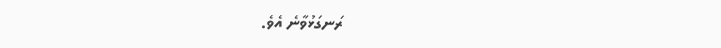ރަނގަޅުވާނެ އެވެ.